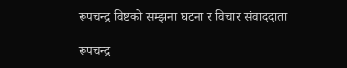रूपचन्द्र विष्टको सम्झना घटना र विचार संवाददाता

रूपचन्द्र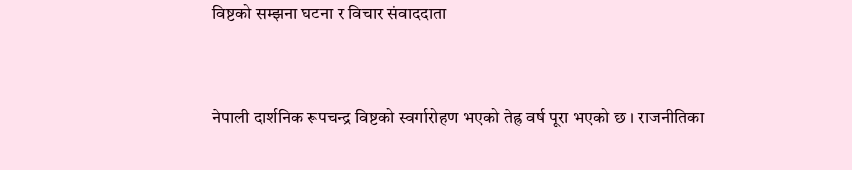विष्टको सम्झना घटना र विचार संवाददाता


नेपाली दार्शनिक रूपचन्द्र विष्टको स्वर्गारोहण भएको तेह्र वर्ष पूरा भएको छ । राजनीतिका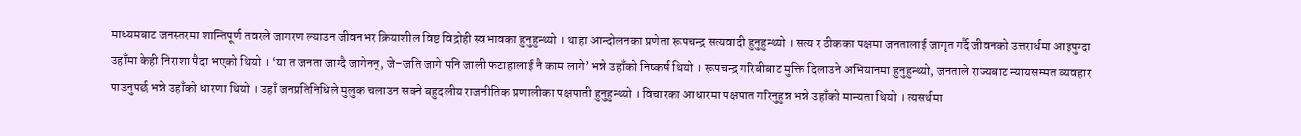माध्यमबाट जनस्तरमा शान्तिपूर्ण तवरले जागरण ल्याउन जीवनभर क्रियाशील विष्ट विद्रोही स्वभावका हुनुहुन्थ्यो । थाहा आन्दोलनका प्रणेता रूपचन्द्र सत्यवादी हुनुहुन्थ्यो । सत्य र ठीकका पक्षमा जनतालाई जागृत गर्दै जीवनको उत्तरार्धमा आइपुग्दा उहाँमा केही निराशा पैदा भएको थियो । ‘या त जनता जाग्दै जागेनन्, जे–जति जागे पनि जाली फटाहालाई नै काम लागे’ भन्ने उहाँको निष्कर्ष थियो । रूपचन्द्र गरिबीबाट मुक्ति दिलाउने अभियानमा हुनुहुन्थ्यो, जनताले राज्यबाट न्यायसम्मत व्यवहार पाउनुपर्छ भन्ने उहाँको धारणा थियो । उहाँ जनप्रतिनिधिले मुलुक चलाउन सक्ने बहुदलीय राजनीतिक प्रणालीका पक्षपाती हुनुहुन्थ्यो । विचारका आधारमा पक्षपात गरिनुहुन्न भन्ने उहाँको मान्यता थियो । त्यसर्थमा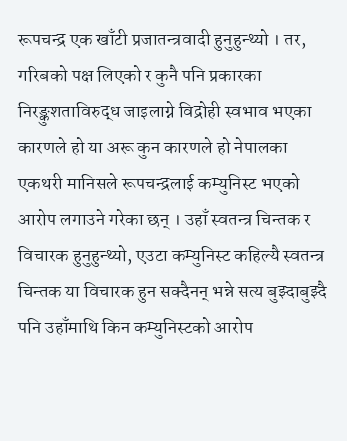रूपचन्द्र एक खाँटी प्रजातन्त्रवादी हुनुहुन्थ्यो । तर, गरिबको पक्ष लिएको र कुनै पनि प्रकारका निरङ्कुशताविरुद्ध जाइलाग्ने विद्रोही स्वभाव भएका कारणले हो या अरू कुन कारणले हो नेपालका एकथरी मानिसले रूपचन्द्रलाई कम्युनिस्ट भएको आरोप लगाउने गरेका छन् । उहाँ स्वतन्त्र चिन्तक र विचारक हुनुहुन्थ्यो, एउटा कम्युनिस्ट कहिल्यै स्वतन्त्र चिन्तक या विचारक हुन सक्दैनन् भन्ने सत्य बुझ्दाबुझ्दै पनि उहाँमाथि किन कम्युनिस्टको आरोप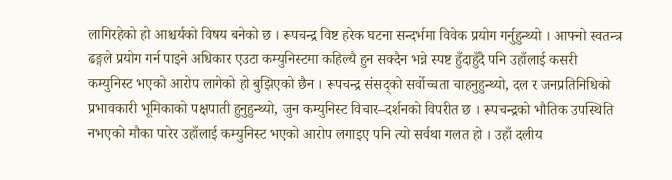लागिरहेको हो आश्चर्यको विषय बनेको छ । रूपचन्द्र विष्ट हरेक घटना सन्दर्भमा विवेक प्रयोग गर्नुहुन्थ्यो । आफ्नो स्वतन्त्र ढङ्गले प्रयोग गर्न पाइने अधिकार एउटा कम्युनिस्टमा कहिल्यै हुन सक्दैन भन्ने स्पष्ट हुँदाहुँदै पनि उहाँलाई कसरी कम्युनिस्ट भएको आरोप लागेको हो बुझिएको छैन । रूपचन्द्र संसद्को सर्वोच्चता चाहनुहुन्थ्यो, दल र जनप्रतिनिधिको प्रभावकारी भूमिकाको पक्षपाती हुनुहुन्थ्यो, जुन कम्युनिस्ट विचार–दर्शनको विपरीत छ । रूपचन्द्रको भौतिक उपस्थिति नभएको मौका पारेर उहाँलाई कम्युनिस्ट भएको आरोप लगाइए पनि त्यो सर्वथा गलत हो । उहाँ दलीय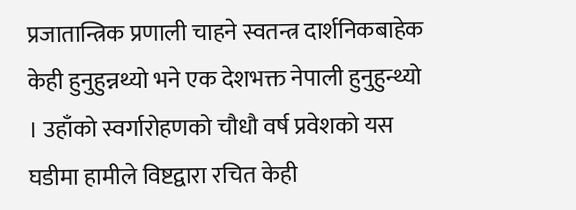प्रजातान्त्रिक प्रणाली चाहने स्वतन्त्र दार्शनिकबाहेक केही हुनुहुन्नथ्यो भने एक देशभक्त नेपाली हुनुहुन्थ्यो । उहाँको स्वर्गारोहणको चौधौ वर्ष प्रवेशको यस घडीमा हामीले विष्टद्वारा रचित केही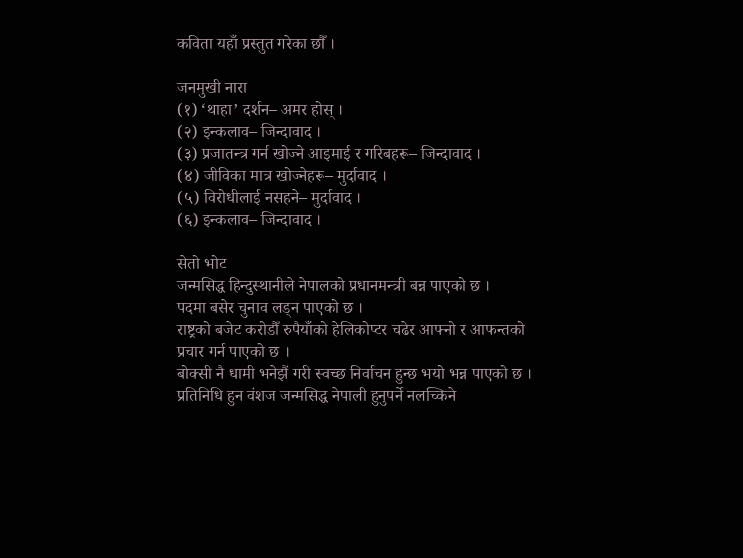कविता यहाँ प्रस्तुत गरेका छौँ ।

जनमुखी नारा
(१) ‘थाहा’ दर्शन– अमर होस् ।
(२) इन्कलाव– जिन्दावाद ।
(३) प्रजातन्त्र गर्न खोज्ने आइमाई र गरिबहरू– जिन्दावाद ।
(४) जीविका मात्र खोज्नेहरू– मुर्दावाद ।
(५) विरोधीलाई नसहने– मुर्दावाद ।
(६) इन्कलाव– जिन्दावाद ।

सेतो भोट
जन्मसिद्ध हिन्दुस्थानीले नेपालको प्रधानमन्त्री बन्न पाएको छ ।
पदमा बसेर चुनाव लड्न पाएको छ ।
राष्ट्रको बजेट करोडौँ रुपैयाँको हेलिकोप्टर चढेर आफ्नो र आफन्तको प्रचार गर्न पाएको छ ।
बोक्सी नै धामी भनेझैं गरी स्वच्छ निर्वाचन हुन्छ भयो भन्न पाएको छ ।
प्रतिनिधि हुन वंशज जन्मसिद्ध नेपाली हुनुपर्ने नलच्किने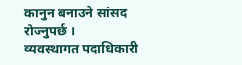कानुन बनाउने सांसद रोज्नुपर्छ ।
व्यवस्थागत पदाधिकारी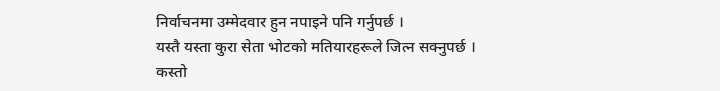निर्वाचनमा उम्मेदवार हुन नपाइने पनि गर्नुपर्छ ।
यस्तै यस्ता कुरा सेता भोटको मतियारहरूले जित्न सक्नुपर्छ ।
कस्तो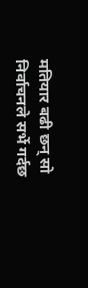मतियार बढी छन् सो निर्वाचनले सर्भे गर्दछ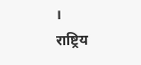।
राष्ट्रिय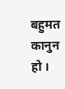बहुमत कानुन हो ।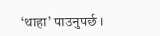‘थाहा’ पाउनुपर्छ ।